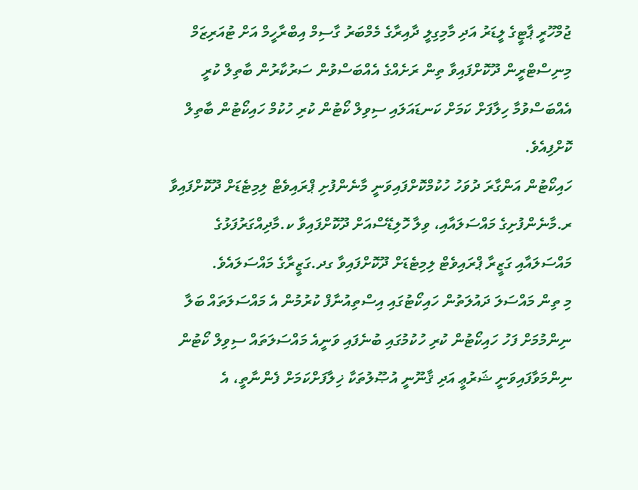ޖުމްހޫރީ ޕާޓީގެ ލީޑަރު އަދި މާމިގިލީ ދާއިރާގެ މެމްބަރު ގާސިމް އިބްރާހީމް އަށް ޓުއަރިޒަމް މިނިސްޓްރީން ދޫކޮށްފައިވާ ތިން ރަށެއްގެ އެއްބަސްވުން ސަރުކާރުން ބާތިލް ކުރީ އެއްބަސްވުމާ ހިލާފަށް ކަމަށް ކަނޑައަލައި ސިވިލް ކޯޓުން ކުރި ހުކުމް ހައިކޯޓުން ބާތިލް ކޮށްފިއެވެ.
ހައިކޯޓުން އަންގާރަ ދުވަހު ހުކުމްކޮށްފައިވަނީ މާނެންފުށި ޕްރައިވެޓް ލިމިޓެޑަށް ދޫކޮށްފައިވާ ރ.މާނެންފުށިގެ މައްސަލައާއި، ވިލާ ހޮލިޑޭސްއަށް ދޫކޮށްފައިވާ ކ.މާދިއްގަރުފަޅުގެ މައްސަލައާއި ގަޒީރާ ޕްރައިވެޓް ލިމިޓެޑަށް ދޫކޮށްފައިވާ ގދ.ގަޒީރާގެ މައްސަލައެވެ.
މި ތިން މައްސަލަ ދައުލަތުން ހައިކޯޓުގައި އިސްތިއުނާފް ކުރުމުން އެ މައްސަލަތައް ބަލާ ނިންމުމަށް ފަހު ހައިކޯޓުން ކުރި ހުކުމުގައި ބުނެފައި ވަނީއެ މައްސަލަތައް ސިވިލް ކޯޓުން ނިންމަވާފައިވަނީ ޝަރުޢީ އަދި ޤާނޫނީ އުޞޫލުތަކާ ޚިލާފަށްކަމަށް ފެންނާތީ، އެ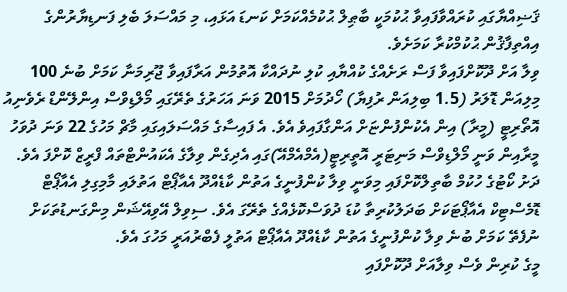ޤަޟިއްޔާގައި ކުރައްވާފައިވާ ޙުކުމަކީ ބާޠިލް ޙުކުމެއްކަމަށް ކަނޑަ އަޅައި، މި މައްސަލަ ބެލި ފަނޑިޔާރުންގެ އިއްތިފާޤުން ޙުކުމްކުރާ ކަމަށެވެ.
ވިލާ އަށް ދޫކޮށްފައިވާ ފަސް ރަށެއްގެ ކުއްޔާއި ކުލި ނުދައްކާ އޮތުމުން އަރާފައިވާ ޖޫރިމަނާ ކަމަށް ބުނެ 100 މިލިއަން ޑޮލަރު (1.5 ބިލިއަން ރުފިޔާ) ހޯދުމަށް 2015 ވަނަ އަހަރުގެ ތެރޭގައި މޯލްޑިވްސް އިންލޭންޑް ރެވެނިއު އޮތޯރިޓީ (މީރާ) އިން އެކުންފުންޏަށް އަންގާފައިވެ އެވެ. އެ ފައިސާގެ މައްސަލައިގައި މާޗް މަހުގެ 22 ވަނަ ދުވަހު މީރާއިން ވަނީ މޯލްޑިވްސް މަނިޓަރީ އޮތީރިޓީ(އެމްއެމްއޭ)ގައި އެދިގެން ވިލާގެ އެކައުންޓްތައް ފްރީޒް ކޮށްފަ އެވެ.
ދަށު ކޯޓުގެ ހުކުމް ބާތިލްކޮށްފައި މިވަނީ ވިލާ ކުންފުނީގެ އަތުން ކާޑެއްދޫ އެއާޕޯޓް އަތުލައި މާމިގިލި އެއާޕޯޓް ޑޮމެސްޓިކް އެއާޕޯޓަކަށް ބަދަލުކުރިތާ ކުޑަ ދުވަސްކޮޅެއްގެ ތެރޭގަ އެވެ. ސިވިލް އޭވިއޭޝަން މިންގަނޑުތަކަށް ނުފެތޭ ކަމަށް ބުނެ ވިލާ ކުންފުނީގެ އަތުން ކާޑެއްދޫ އެއާޕޯޓް އަތުލީ ފެބްރުއަރީ މަހުގަ އެވެ.
މީގެ ކުރިން ވެސް ވިލާއަށް ދޫކޮށްފައި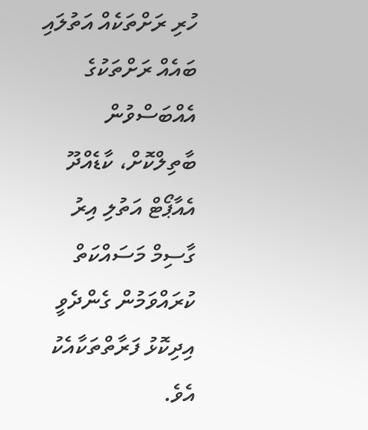ހުރި ރަށްތަކެއް އަތުލައި ބައެއް ރަށްތަކުގެ އެއްބަސްވުން ބާތިލްކޮށް، ކާޑެއްދޫ އެއާޕޯޓް އަތުލި އިރު ގާސިމް މަސައްކަތް ކުރައްވަމުން ގެންދެވީ އިދިކޮޅު ފަރާތްތަކާއެކު އެވެ.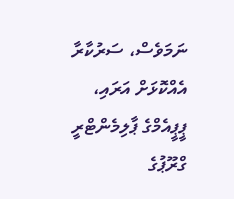ނަމަވެސް، ސަރުކާރާ އެއްކޮޅަށް އަރައި، ޕީޕީއެމްގެ ޕާލިމެންޓްރީ ގްރޫޕުގެ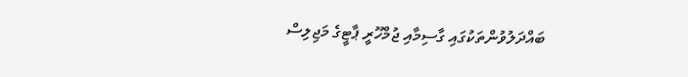ބައްދަލުވުންތަކުގައި ގާސިމާއި ޖުމްހޫރީ ޕާޓީގެ މަޖިލިސް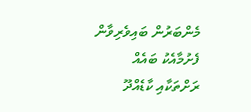މެންބަރުން ބައިވެރިވާން ފެށުމާއެކު ބައެއް ރަށްތަކާއި ކާޑެއްދޫ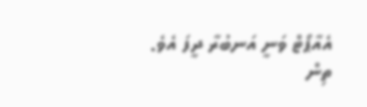އެއާޕޯޓް ވަނީ އަނބުރާ ދީފަ އެވެ.
ތިން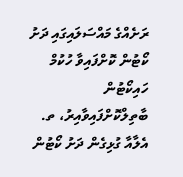ރަށެއްގެ މައްސަލައިގައި ދަށު ކޯޓުން ކޮށްފައިވާ ހުކުމް ހައިކޯޓުން ބާތިލްކޮށްފައިވާއިރު، ތ. އެލާއާ ގުޅިގެން ދަށު ކޯޓުން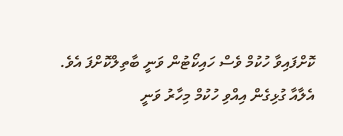ކޮށްފައިވާ ހުކުމް ވެސް ހައިކޯޓުން ވަނީ ބާތިލްކޮށްފަ އެވެ. އެލާއާ ގުޅިގެން އިއްވި ހުކުމް މިހާރު ވަނީ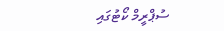ސުޕްރީމް ކޯޓުގައި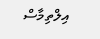އިލްތިމާސް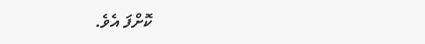ކޮށްފަ އެވެ.